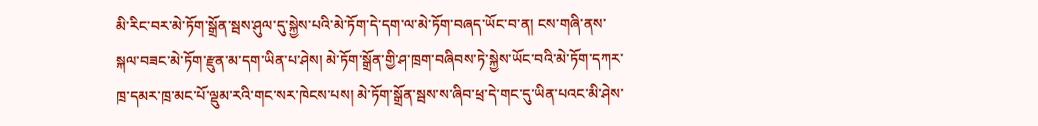མི་རིང་བར་མེ་ཏོག་སྒྲོན་སྦས་ཤུལ་དུ་སྐྱེས་པའི་མེ་ཏོག་དེ་དག་ལ་མེ་ཏོག་བཞད་ཡོང་བ་ན། ངས་གཞི་ནས་སྐལ་བཟང་མེ་ཏོག་རྫུན་མ་དག་ཡིན་པ་ཤེས། མེ་ཏོག་སྒྲོན་གྱི་ཤ་ཁྲག་བཞིབས་ཏེ་སྐྱེས་ཡོང་བའི་མེ་ཏོག་དཀར་ཁྲ་དམར་ཁྲ་མང་པོ་ལྡུམ་རའི་གང་སར་ཁེངས་པས། མེ་ཏོག་སྒྲོན་སྦས་ས་ཞིབ་ཕྲ་དེ་གང་དུ་ཡིན་པའང་མི་ཤེས་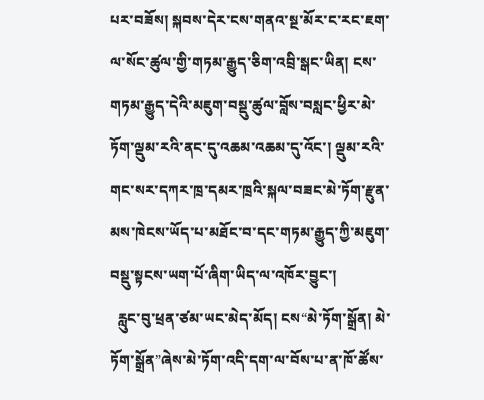པར་བཟོས། སྐབས་དེར་ངས་གནའ་སྔ་མོར་ང་རང་ཇག་ལ་སོང་ཚུལ་གྱི་གཏམ་རྒྱུད་ཅིག་འབྲི་སྒང་ཡིན། ངས་གཏམ་རྒྱུད་དེའི་མཇུག་བསྡུ་ཚུལ་བློས་བསླང་ཕྱིར་མེ་ཏོག་ལྡུམ་རའི་ནང་དུ་འཆམ་འཆམ་དུ་འོང་། ལྡུམ་རའི་གང་སར་དཀར་ཁྲ་དམར་ཁྲའི་སྐལ་བཟང་མེ་ཏོག་རྫུན་མས་ཁེངས་ཡོད་པ་མཐོང་བ་དང་གཏམ་རྒྱུད་ཀྱི་མཇུག་བསྡུ་སྟངས་ཡག་པོ་ཞིག་ཡིད་ལ་འཁོར་བྱུང་།
  རླུང་བུ་ཕྲན་ཙམ་ཡང་མེད་མོད། ངས“མེ་ཏོག་སྒྲོན། མེ་ཏོག་སྒྲོན”ཞེས་མེ་ཏོག་འདི་དག་ལ་བོས་པ་ན་ཁོ་ཚོས་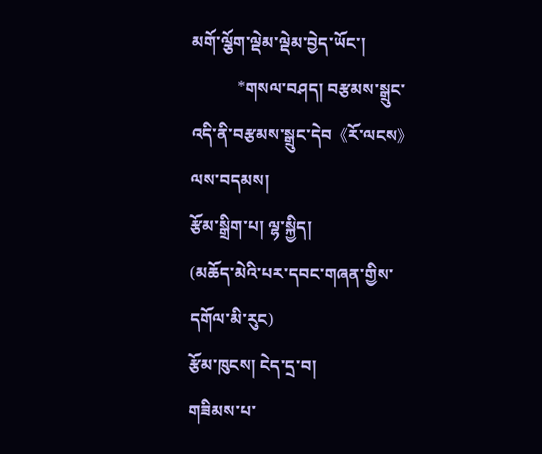མགོ་ལྕོག་ལྡེམ་ལྡེམ་བྱེད་ཡོང་།
           *གསལ་བཤད། བརྩམས་སྒྲུང་འདི་ནི་བརྩམས་སྒྲུང་དེབ《རོ་ལངས》ལས་བདམས།
རྩོམ་སྒྲིག་པ། ལྷ་སྐྱིད།
(མཆོད་མེའི་པར་དབང་གཞན་གྱིས་དགོལ་མི་རུང)
རྩོམ་ཁུངས། ངེད་དྲ་བ།
གཟིམས་པ་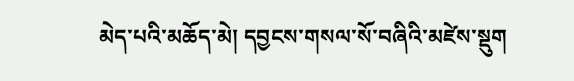མེད་པའི་མཆོད་མེ། དབྱངས་གསལ་སོ་བཞིའི་མཛེས་སྡུག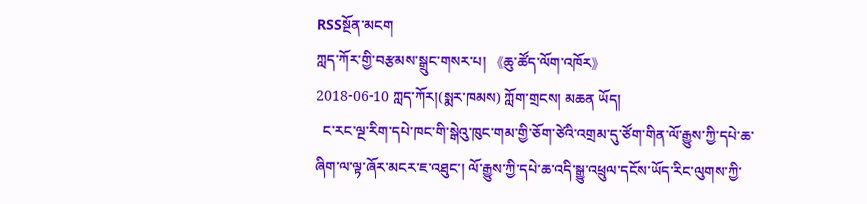RSSསྔོན་མངག
ཀླད་ཀོར་གྱི་བརྩམས་སྒྲུང་གསར་པ། 《ཆུ་ཚོད་ལོག་འཁོར》
2018-06-10 ཀླད་ཀོར།(སྨར་ཁམས) ཀློག་གྲངས། མཆན ཡོད།
  ང་རང་ལྔ་རིག་དཔེ་ཁང་གི་སྒེའུ་ཁུང་གམ་གྱི་ཅོག་ཙེའི་འགྲམ་དུ་ཙོག་གིན་ལོ་རྒྱུས་ཀྱི་དཔེ་ཆ་ཞིག་ལ་ལྟ་ཞོར་མངར་ཇ་འཐུང་། ལོ་རྒྱུས་ཀྱི་དཔེ་ཆ་འདི་སྒྱུ་འཕྲུལ་དངོས་ཡོད་རིང་ལུགས་ཀྱི་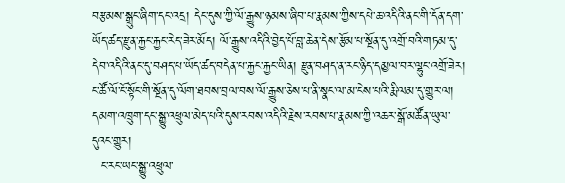བརྩམས་སྒྲུང་ཞིག་དང་འདྲ། དེང་དུས་ཀྱི་ལོ་རྒྱུས་ཉམས་ཞིབ་པ་རྣམས་ཀྱིས་དཔེ་ཆ་འདིའི་ནང་གི་དོན་དག་ཡོད་ཚད་རྫུན་རྐྱང་རྐྱང་རེད་ཟེར་མོད། ལོ་རྒྱུས་འདིའི་བྱེད་པོ་བླ་ཆེན་དེས་རྩོམ་པ་སྔོན་དུ་འགྲོ་བའི་གཏམ་དུ་དེབ་འདིའི་ནང་དུ་བཤད་པ་ཡོད་ཚད་བདེན་པ་རྐྱང་རྐྱང་ཡིན། རྫུན་བཤད་ན་རང་ཉིད་དམྱལ་བར་ལྷུང་འགྲོ་ཟེར། ང་ཚོ་ལོ་ངོ་སྟོང་གི་སྔོན་དུ་ལོག་ཐབས་བྲལ་བས་ལོ་རྒྱུས་ཅེས་པ་ནི་སྣང་ལ་མ་ངེས་པའི་རྨི་ལམ་དུ་གྱུར་ལ། དམག་འཁྲུག་དང་སྒྱུ་འཕྲུལ་མེད་པའི་དུས་རབས་འདིའི་རྗེས་རབས་པ་རྣམས་ཀྱི་འཆར་སྒོ་མཚོན་ཡུལ་དུའང་གྱུར།
  ང་རང་ཡང་སྒྱུ་འཕྲུལ་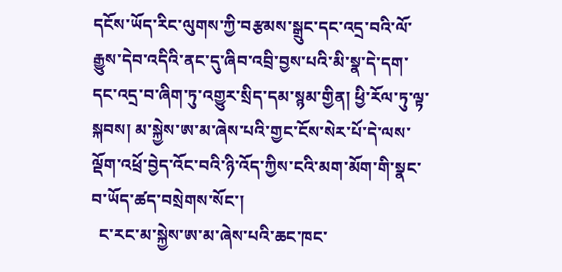དངོས་ཡོད་རིང་ལུགས་ཀྱི་བརྩམས་སྒྲུང་དང་འདྲ་བའི་ལོ་རྒྱུས་དེབ་འདིའི་ནང་དུ་ཞིབ་འབྲི་བྱས་པའི་མི་སྣ་དེ་དག་དང་འདྲ་བ་ཞིག་ཏུ་འགྱུར་སྲིད་དམ་སྙམ་གྱིན། ཕྱི་རོལ་ཏུ་ལྟ་སྐབས། མ་སྐྱེས་ཨ་མ་ཞེས་པའི་གྱང་ངོས་སེར་པོ་དེ་ལས་ལྡོག་འཕྲོ་བྱེད་འོང་བའི་ཉི་འོད་ཀྱིས་ངའི་མག་མོག་གི་སྣང་བ་ཡོད་ཚད་བསྲེགས་སོང་།
  ང་རང་མ་སྐྱེས་ཨ་མ་ཞེས་པའི་ཆང་ཁང་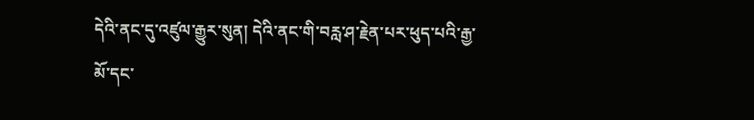དེའི་ནང་དུ་འཛུལ་རྒྱུར་སུན། དེའི་ནང་གི་བརླ་ཤ་རྗེན་པར་ཕུད་པའི་རྒྱ་མོ་དང་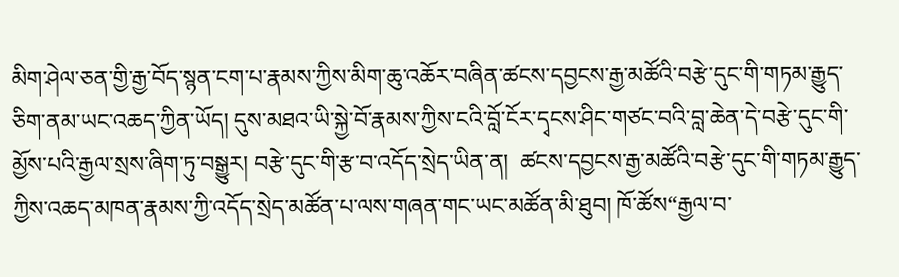མིག་ཤེལ་ཅན་གྱི་རྒྱ་བོད་སྙན་ངག་པ་རྣམས་ཀྱིས་མིག་ཆུ་འཆོར་བཞིན་ཚངས་དབྱངས་རྒྱ་མཚོའི་བརྩེ་དུང་གི་གཏམ་རྒྱུད་ཅིག་ནམ་ཡང་འཆད་ཀྱིན་ཡོད། དུས་མཐའ་ཡི་སྐྱེ་བོ་རྣམས་ཀྱིས་ངའི་བློ་ངོར་དྭངས་ཤིང་གཙང་བའི་བླ་ཆེན་དེ་བརྩེ་དུང་གི་མྱོས་པའི་རྒྱལ་སྲས་ཞིག་ཏུ་བསྒྱུར། བརྩེ་དུང་གི་རྩ་བ་འདོད་སྲེད་ཡིན་ན།  ཚངས་དབྱངས་རྒྱ་མཚོའི་བརྩེ་དུང་གི་གཏམ་རྒྱུད་ཀྱིས་འཆད་མཁན་རྣམས་ཀྱི་འདོད་སྲེད་མཚོན་པ་ལས་གཞན་གང་ཡང་མཚོན་མི་ཐུབ། ཁོ་ཚོས“རྒྱལ་བ་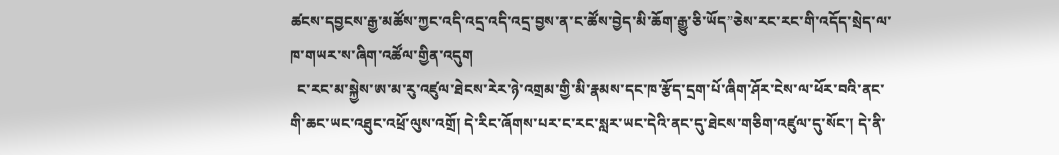ཚངས་དབྱངས་རྒྱ་མཚོས་ཀྱང་འདི་འདྲ་འདི་འདྲ་བྱས་ན་ང་ཚོས་བྱེད་མི་ཆོག་རྒྱུ་ཅི་ཡོད”ཅེས་རང་རང་གི་འདོད་སྲེད་ལ་ཁ་གཡར་ས་ཞིག་འཚོལ་གྱིན་འདུག
  ང་རང་མ་སྐྱེས་ཨ་མ་རུ་འཛུལ་ཐེངས་རེར་ཉེ་འགྲམ་གྱི་མི་རྣམས་དང་ཁ་རྩོད་དྲག་པོ་ཞིག་ཤོར་ངེས་ལ་ཕོར་བའི་ནང་གི་ཆང་ཡང་འཐུང་འཕྲོ་ལུས་འགྲོ། དེ་རིང་ཞོགས་པར་ང་རང་སླར་ཡང་དེའི་ནང་དུ་ཐེངས་གཅིག་འཛུལ་དུ་སོང་། དེ་ནི་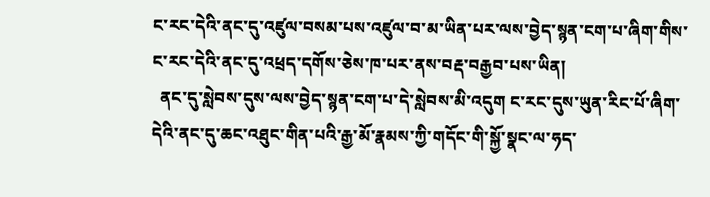ང་རང་དེའི་ནང་དུ་འཛུལ་བསམ་པས་འཛུལ་བ་མ་ཡིན་པར་ལས་བྱེད་སྙན་ངག་པ་ཞིག་གིས་ང་རང་དེའི་ནང་དུ་འཕྲད་དགོས་ཅེས་ཁ་པར་ནས་བརྡ་བརྒྱབ་པས་ཡིན།
  ནང་དུ་སླེབས་དུས་ལས་བྱེད་སྙན་ངག་པ་དེ་སླེབས་མི་འདུག ང་རང་དུས་ཡུན་རིང་པོ་ཞིག་དེའི་ནང་དུ་ཆང་འཐུང་གིན་པའི་རྒྱ་མོ་རྣམས་ཀྱི་གདོང་གི་སྐྱོ་སྣང་ལ་ཧད་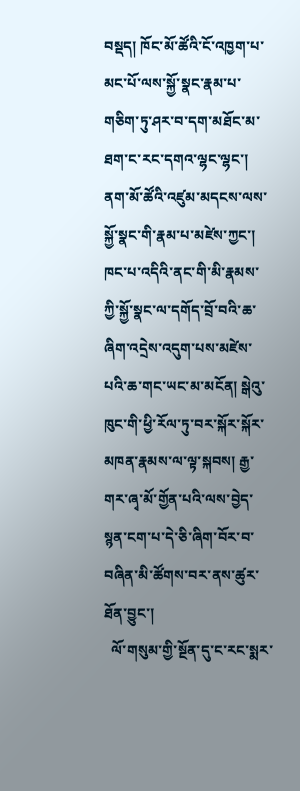བསྡད། ཁོང་མོ་ཚོའི་ངོ་འཁྱག་པ་མང་པོ་ལས་སྐྱོ་སྣང་རྣམ་པ་གཅིག་ཏུ་ཤར་བ་དག་མཐོང་མ་ཐག་ང་རང་དགའ་ལྷང་ལྷང་། ནག་མོ་ཚོའི་འཛུམ་མདངས་ལས་སྐྱོ་སྣང་གི་རྣམ་པ་མཛེས་ཀྱང་། ཁང་པ་འདིའི་ནང་གི་མི་རྣམས་ཀྱི་སྐྱོ་སྣང་ལ་དགོད་བྲོ་བའི་ཆ་ཞིག་འདྲེས་འདུག་པས་མཛེས་པའི་ཆ་གང་ཡང་མ་མངོན། སྒེའུ་ཁུང་གི་ཕྱི་རོལ་ཏུ་བར་སྐོར་སྐོར་མཁན་རྣམས་ལ་ལྟ་སྐབས། རྒྱ་གར་ཞྭ་མོ་གྱོན་པའི་ལས་བྱེད་སྙན་ངག་པ་དེ་ཅི་ཞིག་བོར་བ་བཞིན་མི་ཚོགས་བར་ནས་ཚུར་ཐོན་བྱུང་།
  ལོ་གསུམ་གྱི་སྔོན་དུ་ང་རང་སྨར་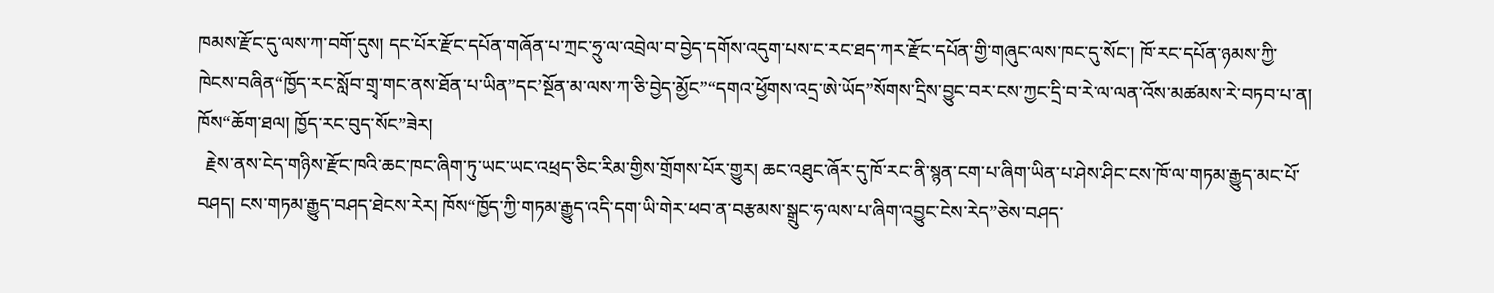ཁམས་རྫོང་དུ་ལས་ཀ་བགོ་དུས། དང་པོར་རྫོང་དཔོན་གཞོན་པ་ཀྲང་ཧྲུ་ལ་འབྲེལ་བ་བྱེད་དགོས་འདུག་པས་ང་རང་ཐད་ཀར་རྫོང་དཔོན་གྱི་གཞུང་ལས་ཁང་དུ་སོང་། ཁོ་རང་དཔོན་ཉམས་ཀྱི་ཁེངས་བཞིན“ཁྱོད་རང་སློབ་གྲྭ་གང་ནས་ཐོན་པ་ཡིན”དང’སྔོན་མ་ལས་ཀ་ཅི་བྱེད་མྱོང”“དགའ་ཕྱོགས་འདྲ་ཨེ་ཡོད”སོགས་དྲིས་བྱུང་བར་ངས་ཀྱང་དྲི་བ་རེ་ལ་ལན་འོས་མཚམས་རེ་བཏབ་པ་ན། ཁོས“ཆོག་ཐལ། ཁྱོད་རང་བུད་སོང”ཟེར།
  རྗེས་ནས་ངེད་གཉིས་རྫོང་ཁའི་ཆང་ཁང་ཞིག་ཏུ་ཡང་ཡང་འཕྲད་ཅིང་རིམ་གྱིས་གྲོགས་པོར་གྱུར། ཆང་འཐུང་ཞོར་དུ་ཁོ་རང་ནི་སྙན་ངག་པ་ཞིག་ཡིན་པ་ཤེས་ཤིང་ངས་ཁོ་ལ་གཏམ་རྒྱུད་མང་པོ་བཤད། ངས་གཏམ་རྒྱུད་བཤད་ཐེངས་རེར། ཁོས“ཁྱོད་ཀྱི་གཏམ་རྒྱུད་འདི་དག་ཡི་གེར་ཕབ་ན་བརྩམས་སྒྲུང་ཧ་ལས་པ་ཞིག་འབྱུང་ངེས་རེད”ཅེས་བཤད་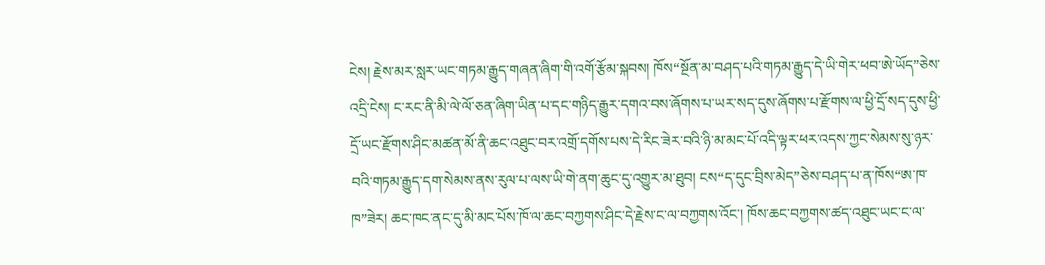ངེས། རྗེས་མར་སླར་ཡང་གཏམ་རྒྱུད་གཞན་ཞིག་གི་འགོ་རྩོམ་སྐབས། ཁོས“སྔོན་མ་བཤད་པའི་གཏམ་རྒྱུད་དེ་ཡི་གེར་ཕབ་ཨེ་ཡོད”ཅེས་འདྲི་ངེས། ང་རང་ནི་མི་ལེ་ལོ་ཅན་ཞིག་ཡིན་པ་དང་གཉིད་རྒྱུར་དགའ་བས་ཞོགས་པ་ཡར་སད་དུས་ཞོགས་པ་རྫོགས་ལ་ཕྱི་དྲོ་སད་དུས་ཕྱི་དྲོ་ཡང་རྫོགས་ཤིང་མཚན་མོ་ནི་ཆང་འཐུང་བར་འགྲོ་དགོས་པས་དེ་རིང་ཟེར་བའི་ཉི་མ་མང་པོ་འདི་ལྟར་ཕར་འདས་ཀྱང་སེམས་སུ་ཉར་བའི་གཏམ་རྒྱུད་དག་སེམས་ནས་རུལ་པ་ལས་ཡི་གེ་ནག་ཆུང་དུ་འགྱུར་མ་ཐུབ། ངས“ད་དུང་བྲིས་མེད”ཅེས་བཤད་པ་ན་ཁོས“ཨ་ཁ་ཁ”ཟེར། ཆང་ཁང་ནང་དུ་མི་མང་པོས་ཁོ་ལ་ཆང་བཀྱགས་ཤིང་དེ་རྗེས་ང་ལ་བཀྱགས་འོང་། ཁོས་ཆང་བཀྱགས་ཚད་འཐུང་ཡང་ང་ལ་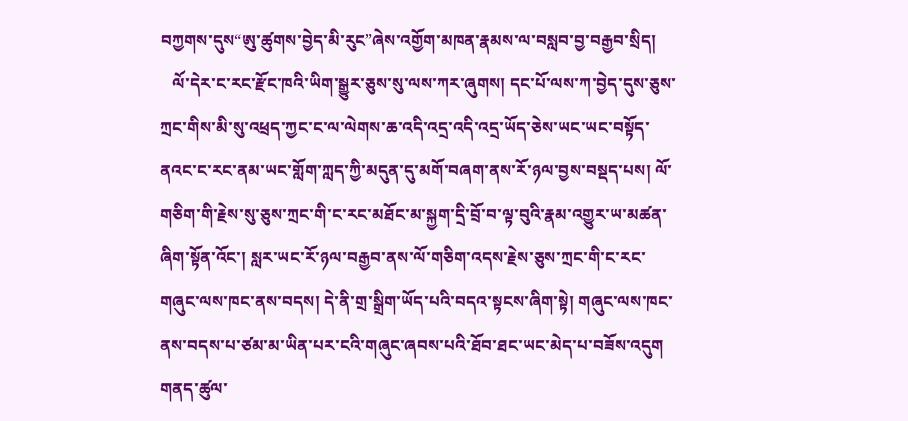བཀྱགས་དུས“ཨུ་ཚུགས་བྱེད་མི་རུང”ཞེས་འགྱོག་མཁན་རྣམས་ལ་བསླབ་བྱ་བརྒྱབ་སྲིད།
   ལོ་དེར་ང་རང་རྫོང་ཁའི་ཡིག་སྒྱུར་ཅུས་སུ་ལས་ཀར་ཞུགས། དང་པོ་ལས་ཀ་བྱེད་དུས་ཅུས་ཀྲང་གིས་མི་སུ་འཕྲད་ཀྱང་ང་ལ་ལེགས་ཆ་འདི་འདྲ་འདི་འདྲ་ཡོད་ཅེས་ཡང་ཡང་བསྟོད་ནའང་ང་རང་ནམ་ཡང་གློག་ཀླད་ཀྱི་མདུན་དུ་མགོ་བཞག་ནས་རོ་ཉལ་བྱས་བསྡད་པས། ལོ་གཅིག་གི་རྗེས་སུ་ཅུས་ཀྲང་གི་ང་རང་མཐོང་མ་སྐྱག་དྲི་བྲོ་བ་ལྟ་བུའི་རྣམ་འགྱུར་ཡ་མཚན་ཞིག་སྟོན་འོང་། སླར་ཡང་རོ་ཉལ་བརྒྱབ་ནས་ལོ་གཅིག་འདས་རྗེས་ཅུས་ཀྲང་གི་ང་རང་གཞུང་ལས་ཁང་ནས་བདས། དེ་ནི་གྲ་སྒྲིག་ཡོད་པའི་བདའ་སྟངས་ཞིག་སྟེ། གཞུང་ལས་ཁང་ནས་བདས་པ་ཙམ་མ་ཡིན་པར་ངའི་གཞུང་ཞབས་པའི་ཐོབ་ཐང་ཡང་མེད་པ་བཟོས་འདུག གནད་ཚུལ་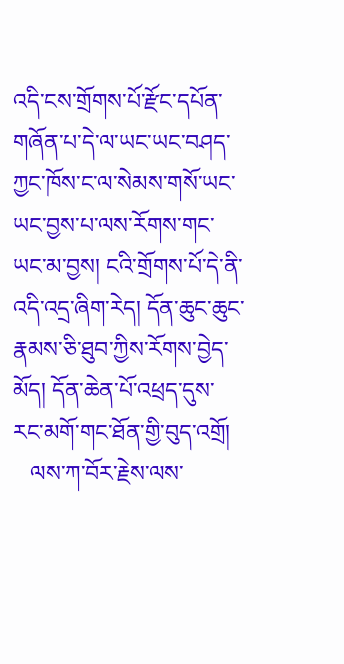འདི་ངས་གྲོགས་པོ་རྫོང་དཔོན་གཞོན་པ་དེ་ལ་ཡང་ཡང་བཤད་ཀྱང་ཁོས་ང་ལ་སེམས་གསོ་ཡང་ཡང་བྱས་པ་ལས་རོགས་གང་ཡང་མ་བྱས། ངའི་གྲོགས་པོ་དེ་ནི་འདི་འདྲ་ཞིག་རེད། དོན་ཆུང་ཆུང་རྣམས་ཅི་ཐུབ་ཀྱིས་རོགས་བྱེད་མོད། དོན་ཆེན་པོ་འཕྲད་དུས་རང་མགོ་གང་ཐོན་གྱི་བུད་འགྲོ།
   ལས་ཀ་བོར་རྗེས་ལས་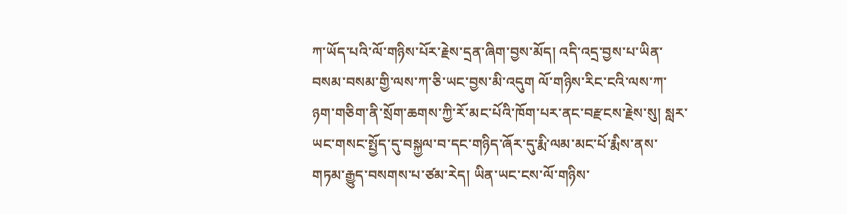ཀ་ཡོད་པའི་ལོ་གཉིས་པོར་རྗེས་དྲན་ཞིག་བྱས་མོད། འདི་འདྲ་བྱས་པ་ཡིན་བསམ་བསམ་གྱི་ལས་ཀ་ཅི་ཡང་བྱས་མི་འདུག ལོ་གཉིས་རིང་ངའི་ལས་ཀ་ཉག་གཅིག་ནི་སྲོག་ཆགས་ཀྱི་རོ་མང་པོའི་ཁོག་པར་ནང་བརྫངས་རྗེས་སུ། སླར་ཡང་གསང་སྤྱོད་དུ་བསྐྱལ་བ་དང་གཉིད་ཞོར་དུ་རྨི་ལམ་མང་པོ་རྨིས་ནས་གཏམ་རྒྱུད་བསགས་པ་ཙམ་རེད། ཡིན་ཡང་ངས་ལོ་གཉིས་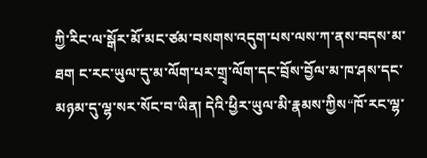ཀྱི་རིང་ལ་སྒོར་མོ་མང་ཙམ་བསགས་འདུག་པས་ལས་ཀ་ནས་བདས་མ་ཐག ང་རང་ཡུལ་དུ་མ་ལོག་པར་གྲྭ་ལོག་དང་བྲོས་བྱོལ་མ་ཁ་ཤས་དང་མཉམ་དུ་ལྷ་སར་སོང་བ་ཡིན། དེའི་ཕྱིར་ཡུལ་མི་རྣམས་ཀྱིས“ཁོ་རང་ལྷ་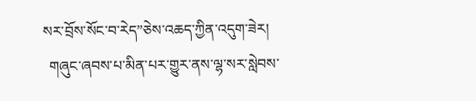སར་བྲོས་སོང་བ་རེད”ཅེས་འཆད་ཀྱིན་འདུག་ཟེར།
  གཞུང་ཞབས་པ་མིན་པར་གྱུར་ནས་ལྷ་སར་སླེབས་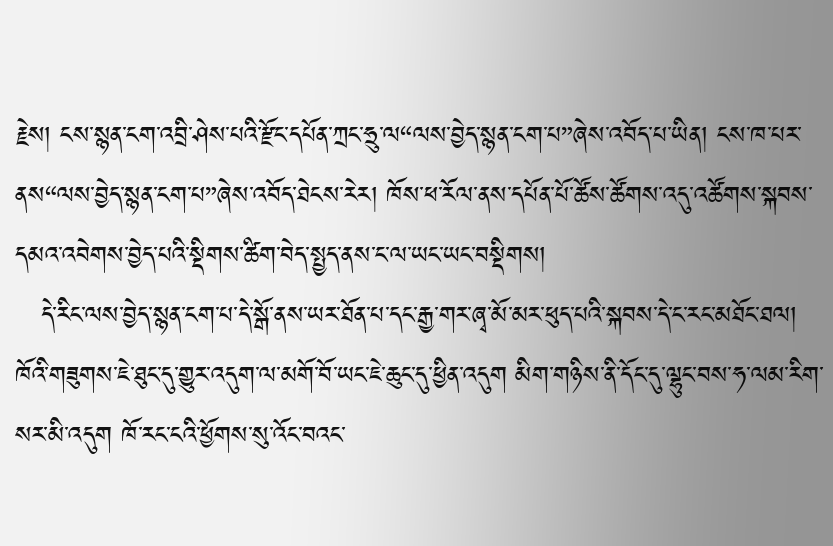རྗེས། ངས་སྙན་ངག་འབྲི་ཤེས་པའི་རྫོང་དཔོན་ཀྲང་ཧྲུ་ལ“ལས་བྱེད་སྙན་ངག་པ”ཞེས་འབོད་པ་ཡིན། ངས་ཁ་པར་ནས“ལས་བྱེད་སྙན་ངག་པ”ཞེས་འབོད་ཐེངས་རེར། ཁོས་ཕ་རོལ་ནས་དཔོན་པོ་ཚོས་ཚོགས་འདུ་འཚོགས་སྐབས་དམའ་འབེགས་བྱེད་པའི་སྡིགས་ཚིག་བེད་སྤྱད་ནས་ང་ལ་ཡང་ཡང་བསྡིགས།
   དེ་རིང་ལས་བྱེད་སྙན་ངག་པ་དེ་སྒོ་ནས་ཡར་ཐོན་པ་དང་རྒྱ་གར་ཞྭ་མོ་མར་ཕུད་པའི་སྐབས་དེ་ང་རང་མཐོང་ཐལ། ཁོའི་གཟུགས་ཇེ་ཐུང་དུ་གྱུར་འདུག་ལ་མགོ་བོ་ཡང་ཇེ་ཆུང་དུ་ཕྱིན་འདུག མིག་གཉིས་ནི་དོང་དུ་ལྷུང་བས་ཧ་ལམ་རིག་སར་མི་འདུག ཁོ་རང་ངའི་ཕྱོགས་སུ་འོང་བའང་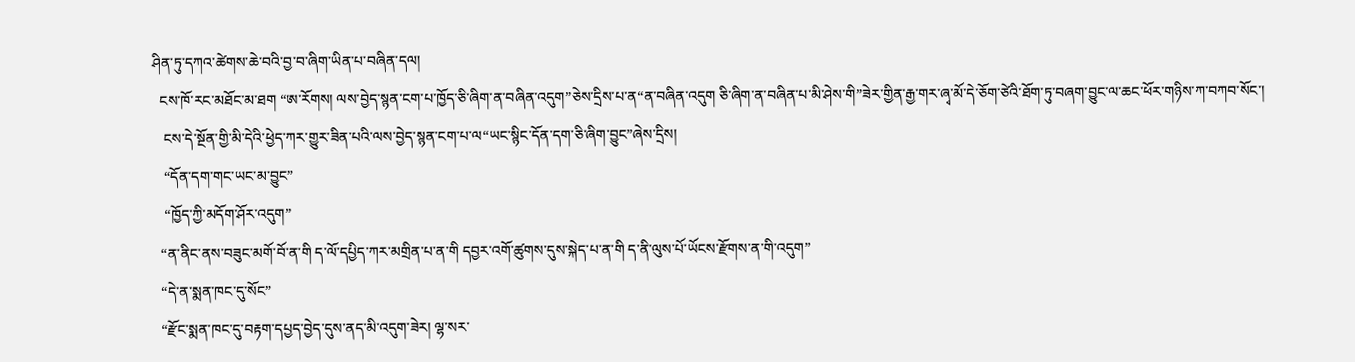ཤིན་ཏུ་དཀའ་ཚེགས་ཆེ་བའི་བྱ་བ་ཞིག་ཡིན་པ་བཞིན་དལ།
  ངས་ཁོ་རང་མཐོང་མ་ཐག “ཨ་རོགས། ལས་བྱེད་སྙན་ངག་པ་ཁྱོད་ཅི་ཞིག་ན་བཞིན་འདུག”ཅེས་དྲིས་པ་ན“ན་བཞིན་འདུག ཅི་ཞིག་ན་བཞིན་པ་མི་ཤེས་གི”ཟེར་གྱིན་རྒྱ་གར་ཞྭ་མོ་དེ་ཅོག་ཙེའི་ཐོག་ཏུ་བཞག་བྱུང་ལ་ཆང་ཕོར་གཉིས་ཀ་བཀབ་སོང་།
   ངས་དེ་སྔོན་གྱི་མི་དེའི་ཕྱེད་ཀར་གྱུར་ཟིན་པའི་ལས་བྱེད་སྙན་ངག་པ་ལ“ཡང་སྙིང་དོན་དག་ཅི་ཞིག་བྱུང”ཞེས་དྲིས།
   “དོན་དག་གང་ཡང་མ་བྱུང”
   “ཁྱོད་ཀྱི་མདོག་ཤོར་འདུག”
  “ན་ནིང་ནས་བཟུང་མགོ་བོ་ན་གི ད་ལོ་དཔྱིད་ཀར་མགྲིན་པ་ན་གི དབྱར་འགོ་ཚུགས་དུས་སྐེད་པ་ན་གི ད་ནི་ལུས་པོ་ཡོངས་རྫོགས་ན་གི་འདུག”
  “དེ་ན་སྨན་ཁང་དུ་སོང”
  “རྫོང་སྨན་ཁང་དུ་བརྟག་དཔྱད་བྱེད་དུས་ནད་མི་འདུག་ཟེར། ལྷ་སར་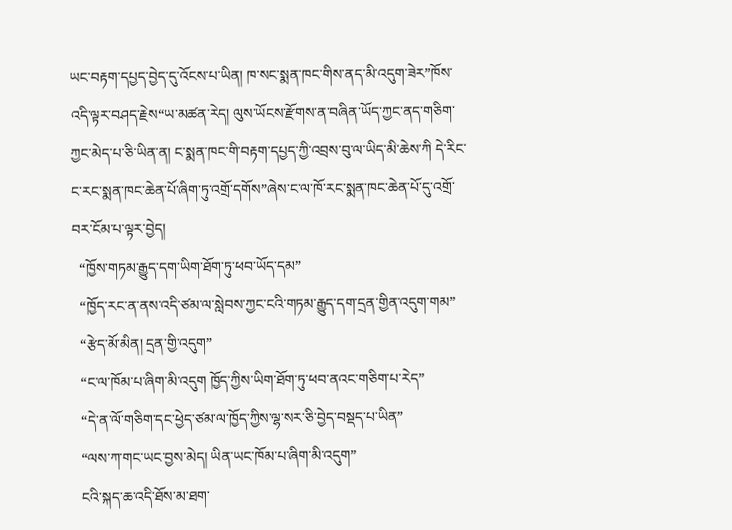ཡང་བརྟག་དཔྱད་བྱེད་དུ་འོངས་པ་ཡིན། ཁ་སང་སྨན་ཁང་གིས་ནད་མི་འདུག་ཟེར”ཁོས་འདི་ལྟར་བཤད་རྗེས“ཡ་མཚན་རེད། ལུས་ཡོངས་རྫོགས་ན་བཞིན་ཡོད་ཀྱང་ནད་གཅིག་ཀྱང་མེད་པ་ཅི་ཡིན་ན། ང་སྨན་ཁང་གི་བརྟག་དཔྱད་ཀྱི་འབྲས་བུ་ལ་ཡིད་མི་ཆེས་ཀི དེ་རིང་ང་རང་སྨན་ཁང་ཆེན་པོ་ཞིག་ཏུ་འགྲོ་དགོས”ཞེས་ང་ལ་ཁོ་རང་སྨན་ཁང་ཆེན་པོ་དུ་འགྲོ་བར་ངོམ་པ་ལྟར་བྱེད།
  “ཁྱོས་གཏམ་རྒྱུད་དག་ཡིག་ཐོག་ཏུ་ཕབ་ཡོད་དམ”
  “ཁྱོད་རང་ན་ནས་འདི་ཙམ་ལ་སླེབས་ཀྱང་ངའི་གཏམ་རྒྱུད་དག་དྲན་གྱིན་འདུག་གམ”
  “རྩེད་མོ་མིན། དྲན་གྱི་འདུག”
  “ང་ལ་ཁོམ་པ་ཞིག་མི་འདུག ཁྱོད་ཀྱིས་ཡིག་ཐོག་ཏུ་ཕབ་ནའང་གཅིག་པ་རེད”
  “དེ་ན་ལོ་གཅིག་དང་ཕྱེད་ཙམ་ལ་ཁྱོད་ཀྱིས་ལྷ་སར་ཅི་བྱེད་བསྡད་པ་ཡིན”
  “ལས་ཀ་གང་ཡང་བྱས་མེད། ཡིན་ཡང་ཁོམ་པ་ཞིག་མི་འདུག”
  ངའི་སྐད་ཆ་འདི་ཐོས་མ་ཐག་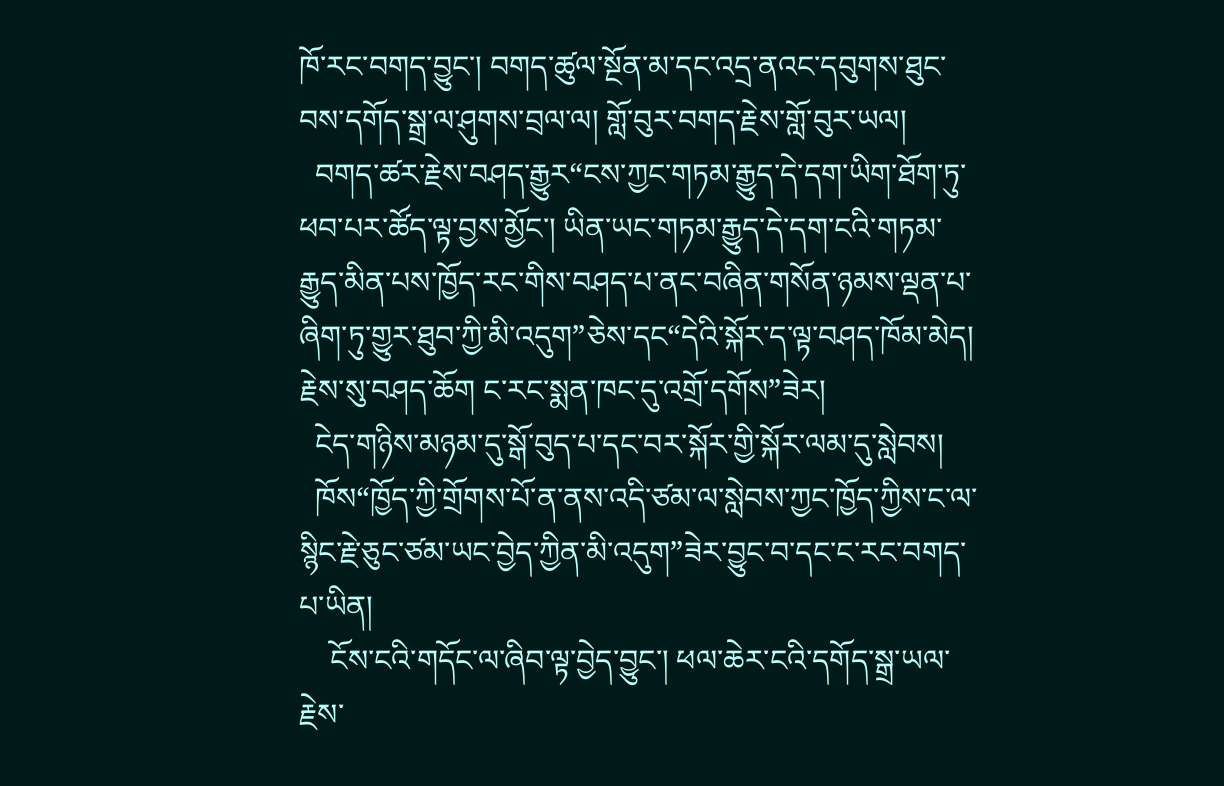ཁོ་རང་བགད་བྱུང་། བགད་ཚུལ་སྔོན་མ་དང་འདྲ་ནའང་དབུགས་ཐུང་བས་དགོད་སྒྲ་ལ་ཤུགས་བྲལ་ལ། གློ་བུར་བགད་རྗེས་གློ་བུར་ཡལ།
  བགད་ཚར་རྗེས་བཤད་རྒྱུར“ངས་ཀྱང་གཏམ་རྒྱུད་དེ་དག་ཡིག་ཐོག་ཏུ་ཕབ་པར་ཚོད་ལྟ་བྱས་མྱོང་། ཡིན་ཡང་གཏམ་རྒྱུད་དེ་དག་ངའི་གཏམ་རྒྱུད་མིན་པས་ཁྱོད་རང་གིས་བཤད་པ་ནང་བཞིན་གསོན་ཉམས་ལྡན་པ་ཞིག་ཏུ་གྱུར་ཐུབ་ཀྱི་མི་འདུག”ཅེས་དང“དེའི་སྐོར་ད་ལྟ་བཤད་ཁོམ་མེད། རྗེས་སུ་བཤད་ཆོག ང་རང་སྨན་ཁང་དུ་འགྲོ་དགོས”ཟེར།
  ངེད་གཉིས་མཉམ་དུ་སྒོ་བུད་པ་དང་བར་སྐོར་གྱི་སྐོར་ལམ་དུ་སླེབས།
  ཁོས“ཁྱོད་ཀྱི་གྲོགས་པོ་ན་ནས་འདི་ཙམ་ལ་སླེབས་ཀྱང་ཁྱོད་ཀྱིས་ང་ལ་སྙིང་རྗེ་ཅུང་ཙམ་ཡང་བྱེད་ཀྱིན་མི་འདུག”ཟེར་བྱུང་བ་དང་ང་རང་བགད་པ་ཡིན།
    ངོས་ངའི་གདོང་ལ་ཞིབ་ལྟ་བྱེད་བྱུང་། ཕལ་ཆེར་ངའི་དགོད་སྒྲ་ཡལ་རྗེས་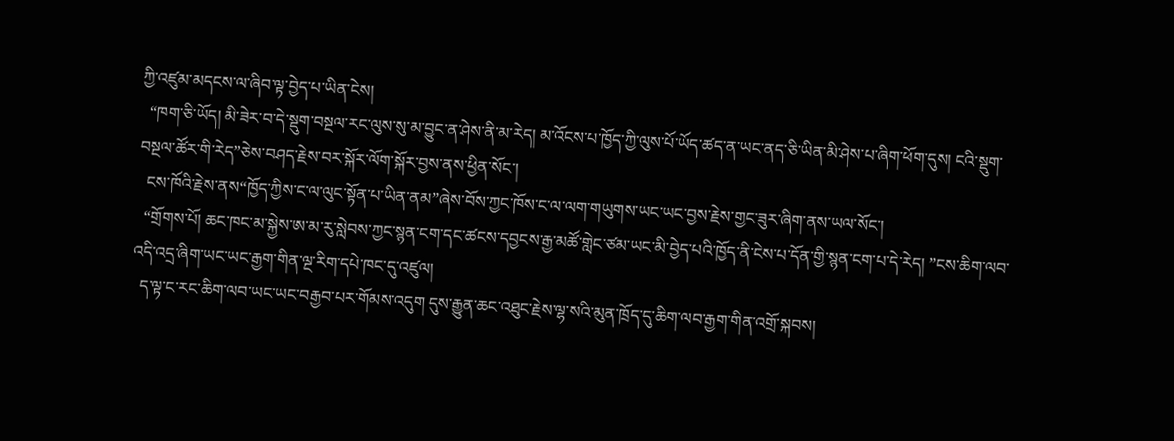ཀྱི་འཛུམ་མདངས་ལ་ཞིབ་ལྟ་བྱེད་པ་ཡིན་ངེས།
  “ཁག་ཅི་ཡོད། མི་ཟེར་བ་དེ་སྡུག་བསྔལ་རང་ལུས་སུ་མ་བྱུང་ན་ཤེས་ནི་མ་རེད། མ་འོངས་པ་ཁྱོད་ཀྱི་ལུས་པོ་ཡོད་ཚད་ན་ཡང་ནད་ཅི་ཡིན་མི་ཤེས་པ་ཞིག་ཕོག་དུས། ངའི་སྡུག་བསྔལ་ཚོར་གི་རེད”ཅེས་བཤད་རྗེས་བར་སྐོར་ལོག་སྐོར་བྱས་ནས་ཕྱིན་སོང་།
  ངས་ཁོའི་རྗེས་ནས“ཁྱོད་ཀྱིས་ང་ལ་ལུང་སྟོན་པ་ཡིན་ནམ”ཞེས་བོས་ཀྱང་ཁོས་ང་ལ་ལག་གཡུགས་ཡང་ཡང་བྱས་རྗེས་གྱང་ཟུར་ཞིག་ནས་ཡལ་སོང་།
  “གྲོགས་པོ། ཆང་ཁང་མ་སྐྱེས་ཨ་མ་རུ་སླེབས་ཀྱང་སྙན་ངག་དང་ཚངས་དབྱངས་རྒྱ་མཚོ་གླེང་ཙམ་ཡང་མི་བྱེད་པའི་ཁྱོད་ནི་ངེས་པ་དོན་གྱི་སྙན་ངག་པ་དེ་རེད། ”ངས་ཆིག་ལབ་འདི་འདྲ་ཞིག་ཡང་ཡང་རྒྱག་གིན་ལྔ་རིག་དཔེ་ཁང་དུ་འཛུལ།
  ད་ལྟ་ང་རང་ཆིག་ལབ་ཡང་ཡང་བརྒྱབ་པར་གོམས་འདུག དུས་རྒྱུན་ཆང་འཐུང་རྗེས་ལྷ་སའི་མུན་ཁྲོད་དུ་ཆིག་ལབ་རྒྱག་གིན་འགྲོ་སྐབས།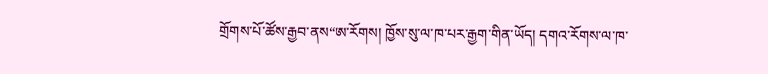གྲོགས་པོ་ཚོས་རྒྱབ་ནས“ཨ་རོགས། ཁྱོས་སུ་ལ་ཁ་པར་རྒྱག་གིན་ཡོད། དགའ་རོགས་ལ་ཁ་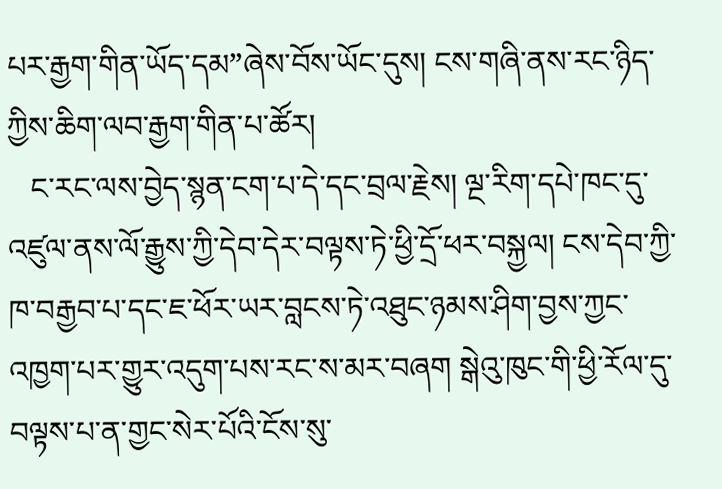པར་རྒྱག་གིན་ཡོད་དམ”ཞེས་བོས་ཡོང་དུས། ངས་གཞི་ནས་རང་ཉིད་ཀྱིས་ཆིག་ལབ་རྒྱག་གིན་པ་ཚོར།
   ང་རང་ལས་བྱེད་སྙན་ངག་པ་དེ་དང་བྲལ་རྗེས། ལྔ་རིག་དཔེ་ཁང་དུ་འཛུལ་ནས་ལོ་རྒྱུས་ཀྱི་དེབ་དེར་བལྟས་ཏེ་ཕྱི་དྲོ་ཕར་བསྐྱལ། ངས་དེབ་ཀྱི་ཁ་བརྒྱབ་པ་དང་ཇ་ཕོར་ཡར་བླངས་ཏེ་འཐུང་ཉམས་ཤིག་བྱས་ཀྱང་འཁྱག་པར་གྱུར་འདུག་པས་རང་ས་མར་བཞག སྒེའུ་ཁུང་གི་ཕྱི་རོལ་དུ་བལྟས་པ་ན་གྱང་སེར་པོའི་ངོས་སུ་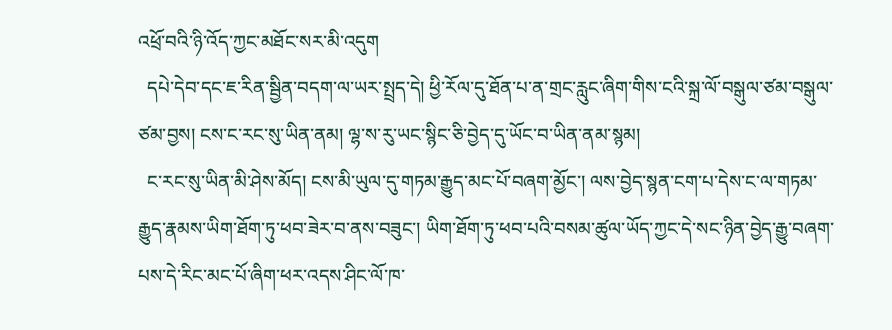འཕྲོ་བའི་ཉི་འོད་ཀྱང་མཐོང་སར་མི་འདུག
  དཔེ་དེབ་དང་ཇ་རིན་སྦྱིན་བདག་ལ་ཡར་སྤྲད་དེ། ཕྱི་རོལ་དུ་ཐོན་པ་ན་གྲང་རླུང་ཞིག་གིས་ངའི་སྐྲ་ལོ་བསྒུལ་ཙམ་བསྒུལ་ཙམ་བྱས། ངས་ང་རང་སུ་ཡིན་ནམ། ལྷ་ས་རུ་ཡང་སྙིང་ཅི་བྱེད་དུ་ཡོང་བ་ཡིན་ནམ་སྙམ།
  ང་རང་སུ་ཡིན་མི་ཤེས་མོད། ངས་མི་ཡུལ་དུ་གཏམ་རྒྱུད་མང་པོ་བཞག་མྱོང་། ལས་བྱེད་སྙན་ངག་པ་དེས་ང་ལ་གཏམ་རྒྱུད་རྣམས་ཡིག་ཐོག་ཏུ་ཕབ་ཟེར་བ་ནས་བཟུང་། ཡིག་ཐོག་ཏུ་ཕབ་པའི་བསམ་ཚུལ་ཡོད་ཀྱང་དེ་སང་ཉིན་བྱེད་རྒྱུ་བཞག་པས་དེ་རིང་མང་པོ་ཞིག་ཕར་འདས་ཤིང་ལོ་ཁ་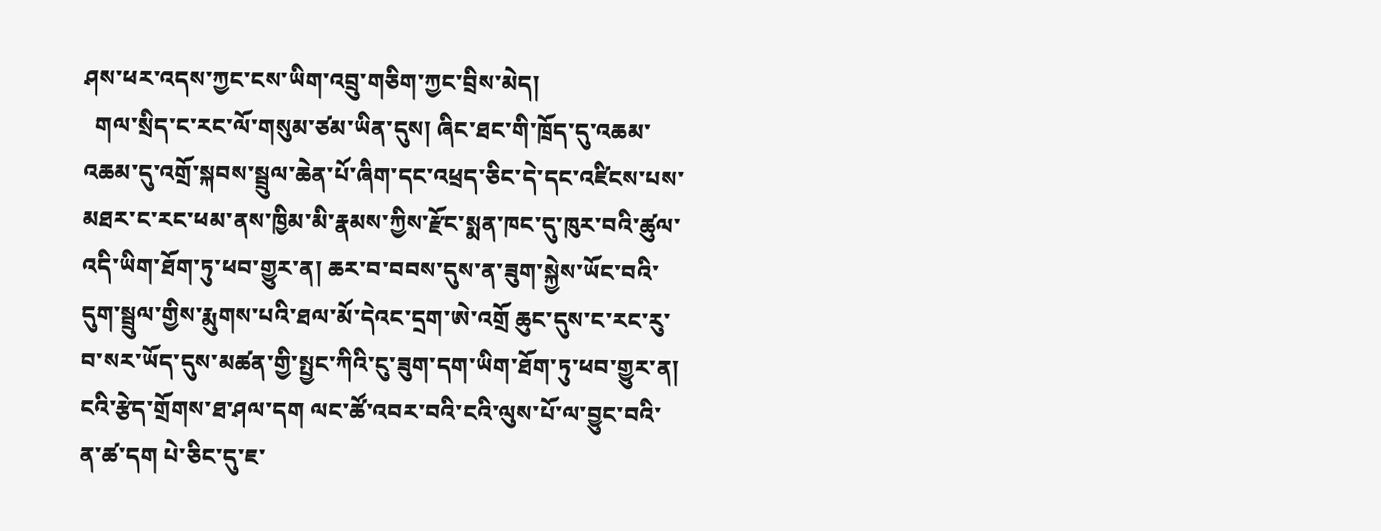ཤས་ཕར་འདས་ཀྱང་ངས་ཡིག་འབྲུ་གཅིག་ཀྱང་བྲིས་མེད།
  གལ་སྲིད་ང་རང་ལོ་གསུམ་ཙམ་ཡིན་དུས། ཞིང་ཐང་གི་ཁྲོད་དུ་འཆམ་འཆམ་དུ་འགྲོ་སྐབས་སྦྲུལ་ཆེན་པོ་ཞིག་དང་འཕྲད་ཅིང་དེ་དང་འཛིངས་པས་མཐར་ང་རང་ཕམ་ནས་ཁྱིམ་མི་རྣམས་ཀྱིས་རྫོང་སྨན་ཁང་དུ་ཁུར་བའི་ཚུལ་འདི་ཡིག་ཐོག་ཏུ་ཕབ་གྱུར་ན། ཆར་བ་བབས་དུས་ན་ཟུག་སྐྱེས་ཡོང་བའི་དུག་སྦྲུལ་གྱིས་རྨུགས་པའི་ཐལ་མོ་དེའང་དྲག་ཨེ་འགྲོ ཆུང་དུས་ང་རང་རུ་བ་སར་ཡོད་དུས་མཚན་གྱི་སྤྱང་ཀིའི་ངུ་ཟུག་དག་ཡིག་ཐོག་ཏུ་ཕབ་གྱུར་ན། ངའི་རྩེད་གྲོགས་ཐ་ཤལ་དག ལང་ཚོ་འབར་བའི་ངའི་ལུས་པོ་ལ་བྱུང་བའི་ན་ཚ་དག པེ་ཅིང་དུ་ཇ་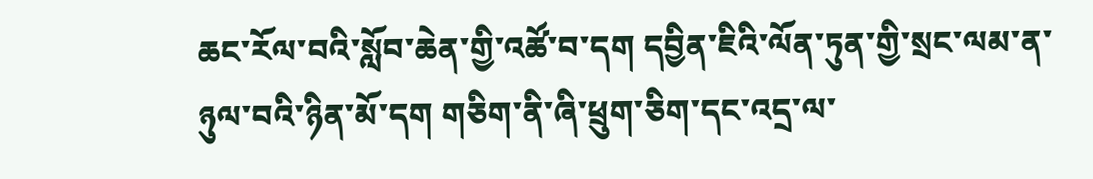ཆང་རོལ་བའི་སློབ་ཆེན་གྱི་འཚོ་བ་དག དབྱིན་ཇིའི་ལོན་ཏུན་གྱི་སྲང་ལམ་ན་ཉུལ་བའི་ཉིན་མོ་དག གཅིག་ནི་ཞི་ཕྲུག་ཅིག་དང་འདྲ་ལ་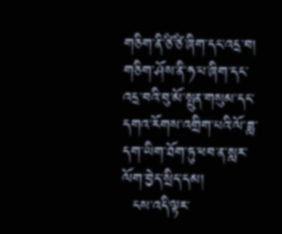གཅིག་ནི་ཙི་ཙི་ཞིག་དང་འདྲ་བ། གཅིག་ཤོས་ནི་ཧ་པ་ཞིག་དང་འདྲ་བའི་བུ་མོ་སྤུན་གསུམ་དང་དགའ་རོགས་འགྲིག་པའི་ལོ་ཟླ་དག་ཡིག་ཐོག་ཏུ་ཕབ་ན་སླར་ལོག་བྱེད་སྲིད་དམ།
  ངས་འདི་ལྟར་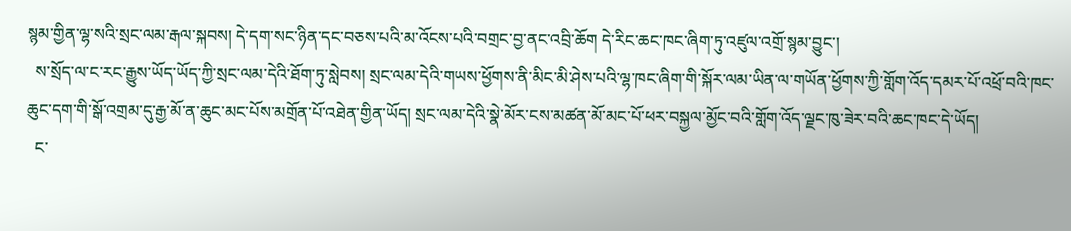སྙམ་གྱིན་ལྷ་སའི་སྲང་ལམ་རྒལ་སྐབས། དེ་དག་སང་ཉིན་དང་བཅས་པའི་མ་འོངས་པའི་བགྲང་བྱ་ནང་འབྲི་ཆོག དེ་རིང་ཆང་ཁང་ཞིག་ཏུ་འཛུལ་འགྲོ་སྙམ་བྱུང་།
  ས་སྲོད་ལ་ང་རང་རྒྱུས་ཡོད་ཡོད་ཀྱི་སྲང་ལམ་དེའི་ཐོག་ཏུ་སླེབས། སྲང་ལམ་དེའི་གཡས་ཕྱོགས་ནི་མིང་མི་ཤེས་པའི་ལྷ་ཁང་ཞིག་གི་སྐོར་ལམ་ཡིན་ལ་གཡོན་ཕྱོགས་ཀྱི་གློག་འོད་དམར་པོ་འཕྲོ་བའི་ཁང་ཆུང་དག་གི་སྒོ་འགྲམ་དུ་རྒྱ་མོ་ན་ཆུང་མང་པོས་མགྲོན་པོ་འཐེན་གྱིན་ཡོད། སྲང་ལམ་དེའི་སྣེ་མོར་ངས་མཚན་མོ་མང་པོ་ཕར་བསྐྱལ་མྱོང་བའི་གློག་འོད་ལྗང་ཁུ་ཟེར་བའི་ཆང་ཁང་དེ་ཡོད།
  ང་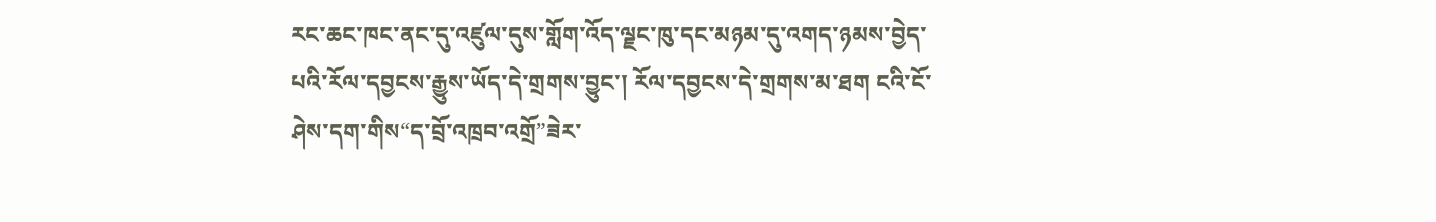རང་ཆང་ཁང་ནང་དུ་འཛུལ་དུས་གློག་འོད་ལྗང་ཁུ་དང་མཉམ་དུ་འགད་ཉམས་བྱེད་པའི་རོལ་དབྱངས་རྒྱུས་ཡོད་དེ་གྲགས་བྱུང་། རོལ་དབྱངས་དེ་གྲགས་མ་ཐག ངའི་ངོ་ཤེས་དག་གིས“ད་བྲོ་འཁྲབ་འགྲོ”ཟེར་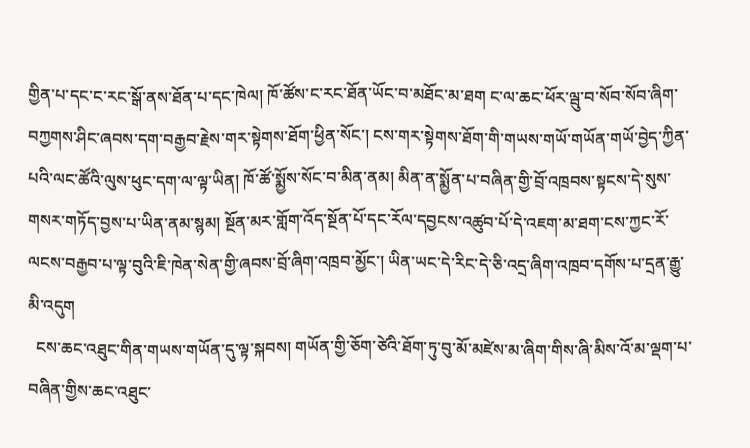གྱིན་པ་དང་ང་རང་སྒོ་ནས་ཐོན་པ་དང་ཁེལ། ཁོ་ཚོས་ང་རང་ཐོན་ཡོང་བ་མཐོང་མ་ཐག ང་ལ་ཆང་ཕོར་ལྦུ་བ་སོབ་སོབ་ཞིག་བཀྱགས་ཤིང་ཞབས་དག་བརྒྱབ་རྗེས་གར་སྟེགས་ཐོག་ཕྱིན་སོང་། ངས་གར་སྟེགས་ཐོག་གི་གཡས་གཡོ་གཡོན་གཡོ་བྱེད་ཀྱིན་པའི་ལང་ཚོའི་ལུས་ཕུང་དག་ལ་ལྟ་ཡིན། ཁོ་ཚོ་སྨྱོས་སོང་བ་མིན་ནམ། མིན་ན་སྨྱོན་པ་བཞིན་གྱི་བྲོ་འཁྲབས་སྟངས་དེ་སུས་གསར་གཏོད་བྱས་པ་ཡིན་ནམ་སྙམ། སྔོན་མར་གློག་འོད་སྔོན་པོ་དང་རོལ་དབྱངས་འཚུབ་པོ་དེ་འཇག་མ་ཐག་ངས་ཀྱང་རོ་ལངས་བརྒྱབ་པ་ལྟ་བུའི་ཇི་ཁེན་སེན་གྱི་ཞབས་བྲོ་ཞིག་འཁྲབ་མྱོང་། ཡིན་ཡང་དེ་རིང་དེ་ཅི་འདྲ་ཞིག་འཁྲབ་དགོས་པ་དྲན་རྒྱུ་མི་འདུག
  ངས་ཆང་འཐུང་གིན་གཡས་གཡོན་དུ་ལྟ་སྐབས། གཡོན་གྱི་ཅོག་ཙེའི་ཐོག་ཏུ་བུ་མོ་མཛེས་མ་ཞིག་གིས་ཞི་མིས་འོ་མ་ལྡག་པ་བཞིན་གྱིས་ཆང་འཐུང་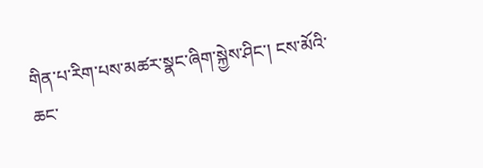གིན་པ་རིག་པས་མཚར་སྣང་ཞིག་སྐྱེས་ཤིང་། ངས་མོའི་ཆང་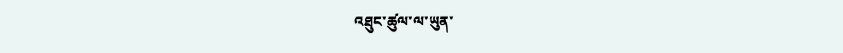འཐུང་ཚུལ་ལ་ཡུན་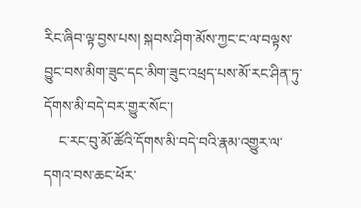རིང་ཞིབ་ལྟ་བྱས་པས། སྐབས་ཤིག་མོས་ཀྱང་ང་ལ་བལྟས་བྱུང་བས་མིག་ཟུང་དང་མིག་ཟུང་འཕྲད་པས་མོ་རང་ཤིན་ཏུ་དོགས་མི་བདེ་བར་གྱུར་སོང་།
    ང་རང་བུ་མོ་ཚོའི་དོགས་མི་བདེ་བའི་རྣམ་འགྱུར་ལ་དགའ་བས་ཆང་ཕོར་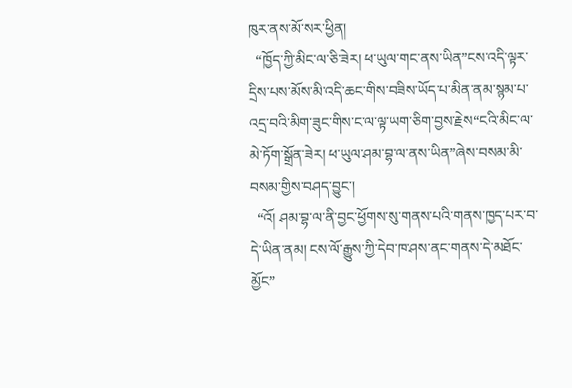ཁུར་ནས་མོ་སར་ཕྱིན།
  “ཁྱོད་ཀྱི་མིང་ལ་ཅི་ཟེར། ཕ་ཡུལ་གང་ནས་ཡིན”ངས་འདི་ལྟར་དྲིས་པས་མོས་མི་འདི་ཆང་གིས་བཟིས་ཡོད་པ་མིན་ནམ་སྙམ་པ་འདྲ་བའི་མིག་ཟུང་གིས་ང་ལ་ལྟ་ཡག་ཅིག་བྱས་རྗེས“ངའི་མིང་ལ་མེ་ཏོག་སྒྲོན་ཟེར། ཕ་ཡུལ་ཤམ་བྷ་ལ་ནས་ཡིན”ཞེས་བསམ་མི་བསམ་གྱིས་བཤད་བྱུང་།
  “འོ། ཤམ་བྷ་ལ་ནི་བྱང་ཕྱོགས་སུ་གནས་པའི་གནས་ཁྱད་པར་བ་དེ་ཡིན་ནམ། ངས་ལོ་རྒྱུས་ཀྱི་དེབ་ཁ་ཤས་ནང་གནས་དེ་མཐོང་མྱོང”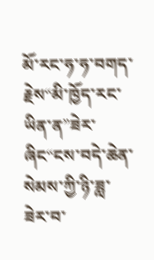མོ་རང་ཧ་ཧ་བགད་རྗེས“མི་ཁྱོད་རང་ཡིན་ན”ཟེར་ཞིང“ངས་བདེ་ཆེན་སེམས་ཀྱི་ཉི་ཟླ་ཟེར་བ་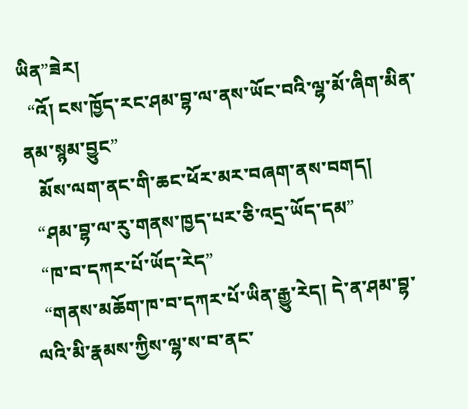ཡིན”ཟེར།
  “འོ། ངས་ཁྱོད་རང་ཤམ་བྷ་ལ་ནས་ཡོང་བའི་ལྷ་མོ་ཞིག་མིན་ནམ་སྙམ་བྱུང”
   མོས་ལག་ནང་གི་ཆང་ཕོར་མར་བཞག་ནས་བགད།
  “ཤམ་བྷ་ལ་རུ་གནས་ཁྱད་པར་ཅི་འདྲ་ཡོད་དམ”
  “ཁ་བ་དཀར་པོ་ཡོད་རེད”
  “གནས་མཆོག་ཁ་བ་དཀར་པོ་ཡིན་རྒྱུ་རེད། དེ་ན་ཤམ་བྷ་ལའི་མི་རྣམས་ཀྱིས་ལྷ་ས་བ་ནང་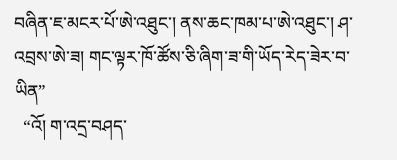བཞིན་ཇ་མངར་པོ་ཨེ་འཐུང་། ནས་ཆང་ཁམ་པ་ཨེ་འཐུང་། ཤ་འབྲས་ཨེ་ཟ། གང་ལྟར་ཁོ་ཚོས་ཅི་ཞིག་ཟ་གི་ཡོད་རེད་ཟེར་བ་ཡིན”
  “འོ། ག་འདྲ་བཤད་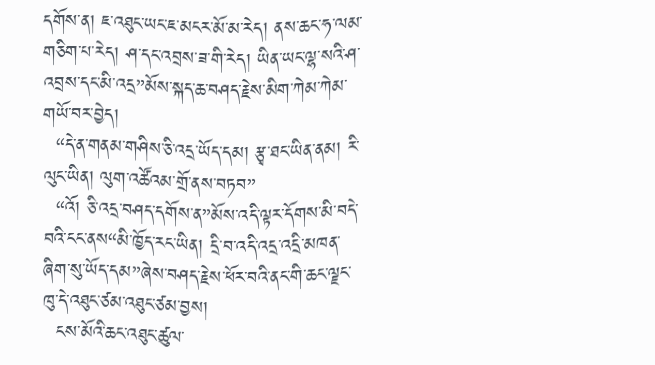དགོས་ན། ཇ་འཐུང་ཡང་ཇ་མངར་མོ་མ་རེད། ནས་ཆང་ཧ་ལམ་གཅིག་པ་རེད། ཤ་དང་འབྲས་ཟ་གི་རེད། ཡིན་ཡང་ལྷ་སའི་ཤ་འབྲས་དང་མི་འདྲ”མོས་སྐད་ཆ་བཤད་རྗེས་མིག་ཀེམ་ཀེམ་གཡོ་བར་བྱེད།
  “དེ་ན་གནམ་གཤིས་ཅི་འདྲ་ཡོད་དམ། རྩྭ་ཐང་ཡིན་ནམ། རི་ལུང་ཡིན། ལུག་འཚོའམ་གྲོ་ནས་བཏབ”
  “འོ། ཅི་འདྲ་བཤད་དགོས་ན”མོས་འདི་ལྟར་དོགས་མི་བདེ་བའི་ངང་ནས“མི་ཁྱོད་རང་ཡིན། དྲི་བ་འདི་འདྲ་འདྲི་མཁན་ཞིག་སུ་ཡོད་དམ”ཞེས་བཤད་རྗེས་ཕོར་བའི་ནང་གི་ཆང་ལྗང་ཁུ་དེ་འཐུང་ཙམ་འཐུང་ཙམ་བྱས།
  ངས་མོའི་ཆང་འཐུང་ཚུལ་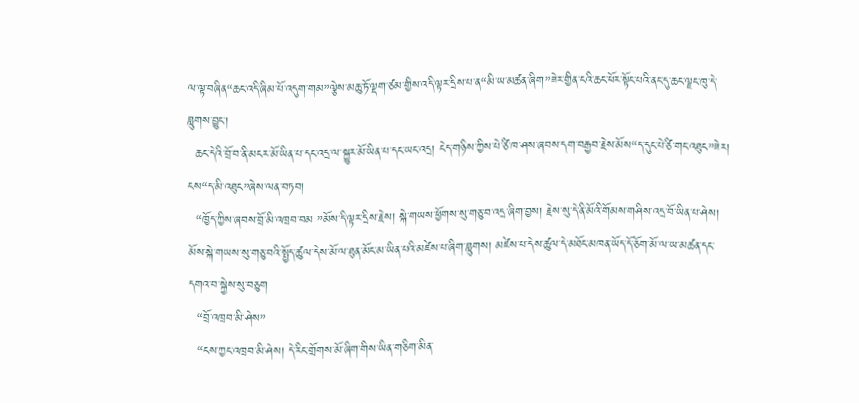ལ་ལྟ་བཞིན“ཆང་འདི་ཞིམ་པོ་འདུག་གམ”ལྕེས་མཆུ་ཏོ་ལྡག་ཙམ་གྱིས་འདི་ལྟར་དྲིས་པ་ན“མི་ཡ་མཚན་ཞིག”ཟེར་གྱིན་ངའི་ཆང་ཕོར་སྟོང་པའི་ནང་དུ་ཆང་ལྗང་ཁུ་དེ་བླུགས་བྱུང་།
  ཆང་དེའི་བྲོ་བ་ནི་མངར་མོ་ཡིན་པ་དང་འདྲ་ལ་སྐྱུར་མོ་ཡིན་པ་དང་ཡང་འདྲ། ངེད་གཉིས་ཀྱིས་པེ་ཙི་ཁ་ཤས་ཞབས་དག་བརྒྱབ་རྗེས་མོས“ད་དུང་པེ་ཙི་གང་འཐུང”ཟེར། ངས“ད་མི་འཐུང”ཞེས་ལན་བཏབ།
  “ཁྱོད་ཀྱིས་ཞབས་བྲོ་མི་འཁྲབ་བམ ”མོས་དི་ལྟར་དྲིས་རྗེས། སྐེ་གཡས་ཕྱོགས་སུ་གཅུ་བ་འདྲ་ཞིག་བྱས། རྗེས་སུ་དེ་ནི་མོའི་གོམས་གཤིས་འདྲ་བོ་ཡིན་པ་ཤེས། མོས་སྐེ་གཡས་སུ་གཅུ་བའི་སྤྱོད་ཚུལ་དེས་མོ་ལ་ཐུན་མོང་མ་ཡིན་པའི་མཛེས་པ་ཞིག་བླུགས། མཛེས་པ་དེས་ཚུལ་དེ་མཐོང་མཁན་ཡོད་དོ་ཅོག་མོ་ལ་ཡ་མཚན་དང་དགའ་བ་སྐྱེས་སུ་བཅུག
  “བྲོ་འཁྲབ་མི་ཤེས”
  “ངས་ཀྱང་འཁྲབ་མི་ཤེས། དེ་རིང་གྲོགས་མོ་ཞིག་གིས་ཡིན་གཅིག་མིན་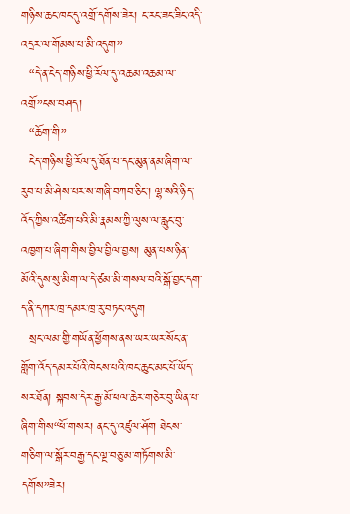གཉིས་ཆང་ཁང་དུ་འགྲོ་དགོས་ཟེར། ང་རང་ཟང་ཟིང་འདི་འདྲར་ལ་གོམས་པ་མི་འདུག”
  “དེ་ན་ངེད་གཉིས་ཕྱི་རོལ་དུ་འཆམ་འཆམ་ལ་འགྲོ”ངས་བཤད།
  “ཆོག་གི”
  ངེད་གཉིས་ཕྱི་རོལ་དུ་ཐོན་པ་དང་མུན་ནམ་ཞིག་ལ་རུབ་པ་མི་ཤེས་པར་ས་གཞི་བཀབ་ཅིང་། ལྷ་སའི་ཉིད་འོད་ཀྱིས་འཚིག་པའི་མི་རྣམས་ཀྱི་ལུས་ལ་རླུང་བུ་འཁྱག་པ་ཞིག་གིས་བྱིལ་བྱིལ་བྱས། མུན་པས་ཉིན་མོའི་དུས་སུ་མིག་ལ་དེ་ཙམ་མི་གསལ་བའི་སྒོ་བྱང་དག་ད་ནི་དཀར་ཁྲ་དམར་ཁྲ་རུ་བཏང་འདུག
  སྲང་ལམ་གྱི་གཡོན་ཕྱོགས་ནས་ཡར་ཡར་སོང་ན་གློག་འོད་དམར་པོའི་ཁེངས་པའི་ཁང་ཆུང་མང་པོ་ཡོད་སར་ཐོན། སྐབས་དེར་རྒྱ་མོ་ཕལ་ཆེར་གཅེར་བུ་ཡིན་པ་ཞིག་གིས“ཕོ་གསར། ནང་དུ་འཛུལ་ཤོག ཐེངས་གཅིག་ལ་སྒོར་བརྒྱ་དང་ལྔ་བཅུ་མ་གཏོགས་མི་དགོས”ཟེར།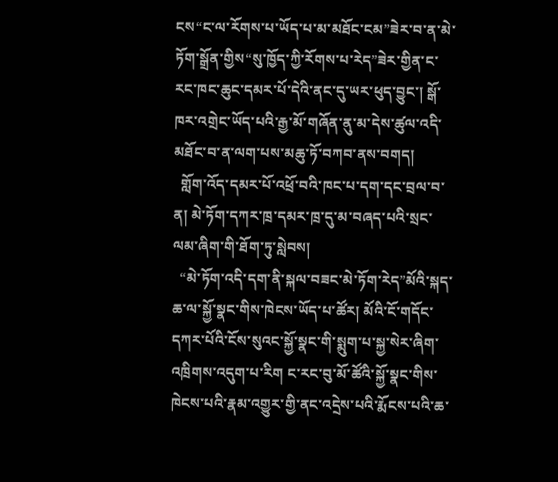ངས“ང་ལ་རོགས་པ་ཡོད་པ་མ་མཐོང་ངམ”ཟེར་བ་ན་མེ་ཏོག་སྒྲོན་གྱིས“སུ་ཁྱོད་ཀྱི་རོགས་པ་རེད”ཟེར་གྱིན་ང་རང་ཁང་ཆུང་དམར་པོ་དེའི་ནང་དུ་ཡར་ཕུད་བྱུང་། སྒོ་ཁར་འགྲེང་ཡོད་པའི་རྒྱ་མོ་གཞོན་ནུ་མ་དེས་ཚུལ་འདི་མཐོང་བ་ན་ལག་པས་མཆུ་ཏོ་བཀབ་ནས་བགད།
  གློག་འོད་དམར་པོ་འཕྲོ་བའི་ཁང་པ་དག་དང་བྲལ་བ་ན། མེ་ཏོག་དཀར་ཁྲ་དམར་ཁྲ་དུ་མ་བཞད་པའི་སྲང་ལམ་ཞིག་གི་ཐོག་ཏུ་སླེབས།
  “མེ་ཏོག་འདི་དག་ནི་སྐལ་བཟང་མེ་ཏོག་རེད”མོའི་སྐད་ཆ་ལ་སྐྱོ་སྣང་གིས་ཁེངས་ཡོད་པ་ཚོར། མོའི་ངོ་གདོང་དཀར་པོའི་ངོས་སུའང་སྐྱོ་སྣང་གི་སྨུག་པ་སྐྱ་སེར་ཞིག་འཁྲིགས་འདུག་པ་རིག ང་རང་བུ་མོ་ཚོའི་སྐྱོ་སྣང་གིས་ཁེངས་པའི་རྣམ་འགྱུར་གྱི་ནང་འདྲེས་པའི་རྨོངས་པའི་ཆ་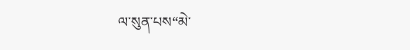ལ་སུན་པས“མེ་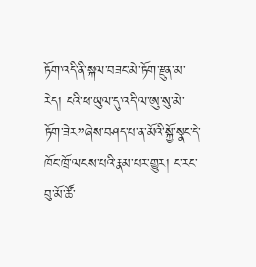ཏོག་འདི་ནི་སྐལ་བཟང་མེ་ཏོག་རྫུན་མ་རེད། ངའི་ཕ་ཡུལ་དུ་འདི་ལ་ཨུ་སུ་མེ་ཏོག་ཟེར”ཞེས་བཤད་པ་ན་མོའི་སྐྱོ་སྣང་དེ་ཁོང་ཁྲོ་ལངས་པའི་རྣམ་པར་གྱུར། ང་རང་བུ་མོ་ཚོ་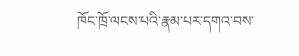ཁོང་ཁྲོ་ལངས་པའི་རྣམ་པར་དགའ་བས་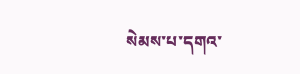སེམས་པ་དགའ་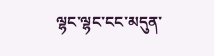ལྷང་ལྷང་ངང་མདུན་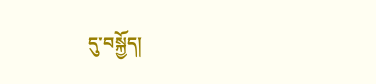དུ་བསྐྱོད།